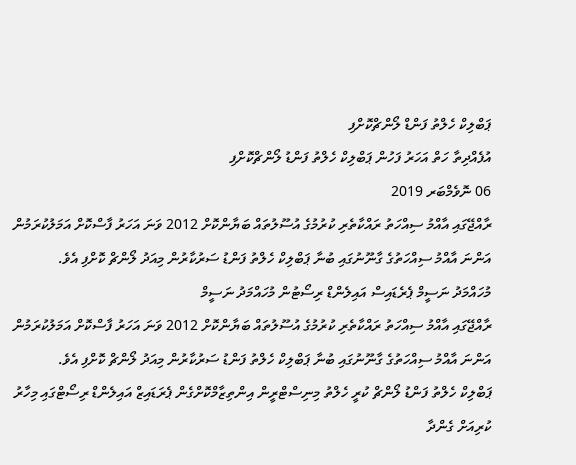ޕަބްލިކް ހެލްތު ފަންޑް ލޯންޗްކޮށްފި
އުފެއްދިތާ ހަތް އަހަރު ފަހުން ޕަބްލިކް ހެލްތު ފަންޑު ލޯންޗްކޮށްފި
06 ނޮވެމްބަރ 2019
ރާއްޖޭގައި އާއްމު ސިއްހަތު ރައްކާތެރި ކުރުމުގެ އުސޫލުތައް ބަޔާންކޮށް 2012 ވަނަ އަހަރު ފާސްކޮށް އަމަލުކުރަމުން އަންނަ އާއްމު ސިއްހަތުގެ ގާނޫނުގައި ބުނާ ޕަބްލިކް ހެލްތު ފަންޑު ސަރުކާރުން މިއަދު ލޯންޗް ކޮށްފި އެވެ.
މުހައްމަދު ނަސީމް ޕެރެޑައިސް އައިލެންޑް ރިސޯޓުން މުހައްމަދު ނަސީމް
ރާއްޖޭގައި އާއްމު ސިއްހަތު ރައްކާތެރި ކުރުމުގެ އުސޫލުތައް ބަޔާންކޮށް 2012 ވަނަ އަހަރު ފާސްކޮށް އަމަލުކުރަމުން އަންނަ އާއްމު ސިއްހަތުގެ ގާނޫނުގައި ބުނާ ޕަބްލިކް ހެލްތު ފަންޑު ސަރުކާރުން މިއަދު ލޯންޗް ކޮށްފި އެވެ.
ޕަބްލިކް ހެލްތު ފަންޑު ލޯންޗް ކުރީ ހެލްތު މިނިސްޓްރީން އިންތިޒާމްކޮށްގެން ޕެރަޑައިޒް އައިލެންޑް ރިސޯޓްގައި މިހާރު ކުރިއަށް ގެންދާ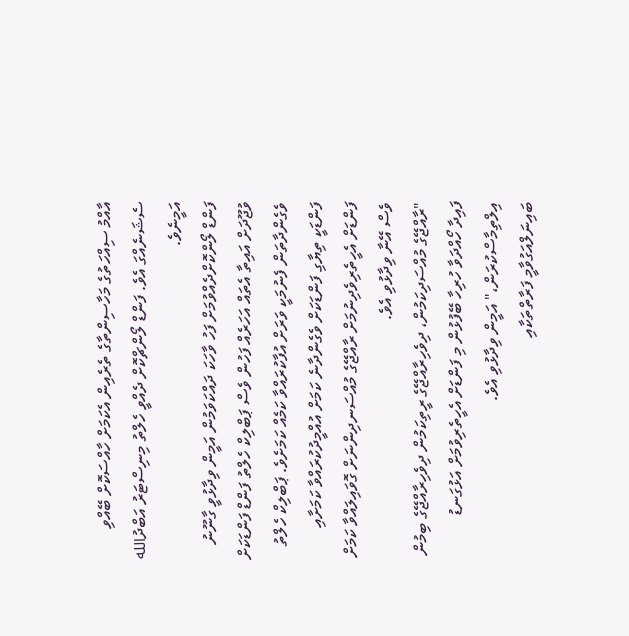އާއްމު ސިއްހަތުގެ މަހާސިންތާގެ ތެރެއިން އެކަމަށް ހާއްސަކޮށް ބޭއްވި ސެޝަނެއްގަ އެވެ. ފަންޑް ލޯންޗްކޮށް ދެއްވީ ހެލްތު މިނިސްޓަރު އަބްދުالله އަމީނެވެ.
ފަންޑް ލޯންކޮށްދެއްވުމަށް ފަހު ވާހަކަ ދައްކަވަމުން އަމީން ވިދާޅުވީ ގާނޫނު ވުޖޫދަށް އައިތާ އެތައް އަހަރެއް ފަހުން ވެސް ޕަބްލިކް ހެލްތު ފަންޑް ފަންޑަކަށް ވެގެންދާތަން ފެނުމަކީ ވަރަށް އުފާކުރައްވާ ކަމެއް ކަމަށެވެ. ޕަބްލިކް ހެލްތު ފަންޑަކީ ތިޔާގި ފަންޑަކަށް ވެގެންދާނެ ކަމަށް އުއްމީދުކުރައްވާ ކަމަށާއި ފަންޑަށް އެހީތެރިވެދިނުމަށް ރާއްޖޭގެ މުއްސަނދިންނަށް ގޮވައިލައްވާ ކަމަށް ވެސް އޭނާ ވިދާޅުވި އެވެ.
"ރާއްޖޭގެ މުއްސަދިކަމުން، ދިވެހިރާއްޖޭގެ ރީތިކަމުން ދިވެހިރާއްޖޭގެ ބިމުން ފައިދާ ހޯއްދަވާ ހުރިހާ ބޭފުޅުން މި ފަންޑަށް އެހީތެރިވުމަށް އަޅުގަނޑު އިލްތިމާސްކުރަން،" އަމީން ވިދާޅުވި އެވެ.
ބައިނަލްއަގުވާމީ ފަރާތްތަކާއި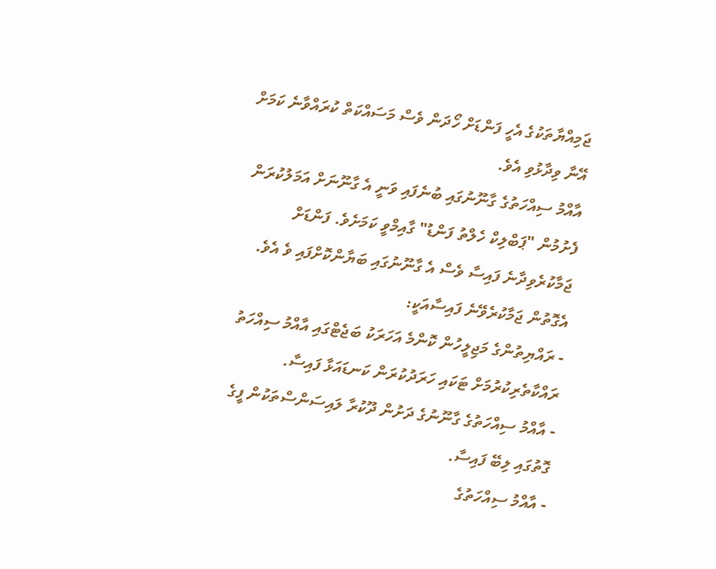ޖަމިއްޔާތަކުގެ އެހީ ފަންޑަށް ހޯދަން ވެސް މަސައްކަތް ކުރައްވާނެ ކަމަށް އޭނާ ވިދާޅުވި އެވެ.
އާއްމު ސިއްހަތުގެ ގާނޫނުގައި ބުނެފައި ވަނީ އެ ގާނޫނަށް އަމަލުކުރަން ފެށުމުން "ޕަބްލިކް ހެލްތު ފަންޑު" ގާއިމްވީ ކަމަށެވެ. ފަންޑަށް ޖަމާކުރެވިދާނެ ފައިސާ ވެސް އެ ގާނޫނުގައި ބަޔާންކޮށްފައި ވެ އެވެ. އެގޮތުން ޖަމާކުރެވޭނެ ފައިސާއަކީ:
- ރައްޔިތުންގެ މަޖިލީހުން ކޮންމެ އަހަރަކު ބަޖެޓްގައި އާއްމު ސިއްހަތު ރައްކާތެރިކުރުމަށް ޓަކައި ހަރަދުކުރަން ކަނޑައަޅާ ފައިސާ.
- އާއްމު ސިއްހަތުގެ ގާނޫނުގެ ދަށުން ދޫކުރާ ލައިސަންސްތަކުން ފީގެ ގޮތުގައި ލިބޭ ފައިސާ.
- އާއްމު ސިއްހަތުގެ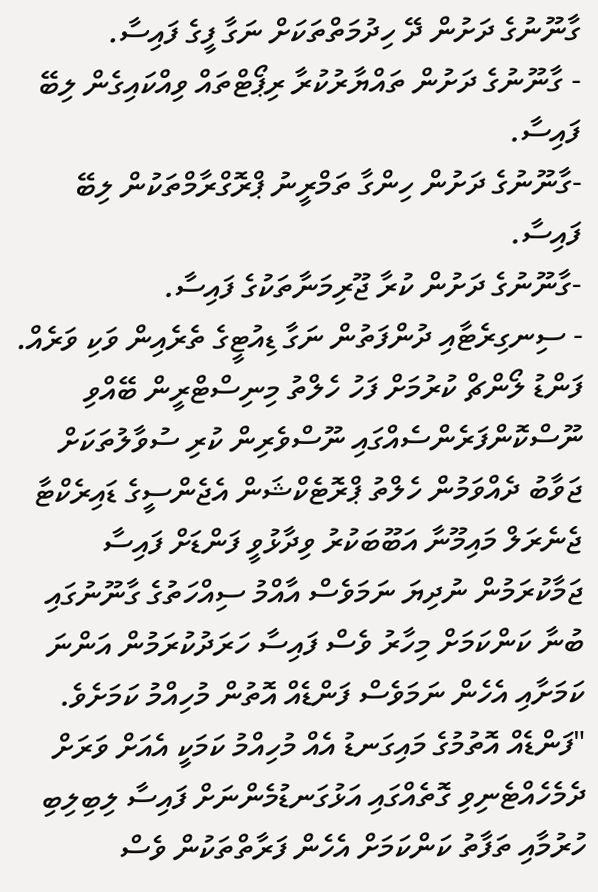ގާނޫނުގެ ދަށުން ދޭ ހިދުމަތްތަކަށް ނަގާ ފީގެ ފައިސާ.
- ގާނޫނުގެ ދަށުން ތައްޔާރުކުރާ ރިޕޯޓްތައް ވިއްކައިގެން ލިބޭ ފައިސާ.
-ގާނޫނުގެ ދަށުން ހިންގާ ތަމްރީނު ޕްރޮގްރާމްތަކުން ލިބޭ ފައިސާ.
-ގާނޫނުގެ ދަށުން ކުރާ ޖޫރިމަނާތަކުގެ ފައިސާ.
- ސިނގިރެޓާއި ދުންފަތުން ނަގާ ޑިއުޓީގެ ތެރެއިން ވަކި ވަރެއް.
ފަންޑު ލޯންޗް ކުރުމަށް ފަހު ހެލްތު މިނިސްޓްރީން ބޭއްވި ނޫސްކޮންފަރެންސެއްގައި ނޫސްވެރިން ކުރި ސުވާލުތަކަށް ޖަވާބު ދެއްވަމުން ހެލްތު ޕްރޮޓެކްޝަން އެޖެންސީގެ ޑައިރެކްޓާ ޖެނެރަލް މައިމޫނާ އަބޫބަކުރު ވިދާޅުވީ ފަންޑަށް ފައިސާ ޖަމާކުރަމުން ނުދިޔަ ނަމަވެސް އާއްމު ސިއްހަތުގެ ގާނޫނުގައި ބުނާ ކަންކަމަށް މިހާރު ވެސް ފައިސާ ހަރަދުކުރަމުން އަންނަ ކަމަށާއި އެހެން ނަމަވެސް ފަންޑެއް އޮތުން މުހިއްމު ކަމަށެވެ.
"ފަންޑެއް އޮތުމުގެ މައިގަނޑު އެއް މުހިއްމު ކަމަކީ އެއަށް ވަރަށް ދެމެހެއްޓެނިވި ގޮތެއްގައި އަޅުގަނޑުމެންނަށް ފައިސާ ލިބިލިބި ހުރުމާއި ތަފާތު ކަންކަމަށް އެހެން ފަރާތްތަކުން ވެސް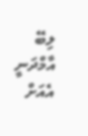ލިބޭ އާމްދަނީ އެއަށް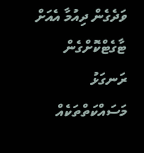ވަދެގެން ދިއުމާ އެއަށް ޓާގެޓްކޮށްގެން ރަނގަޅު މަސައްކަތްތަކެއް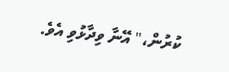ކުރުން،" އޭނާ ވިދާޅުވި އެވެ.